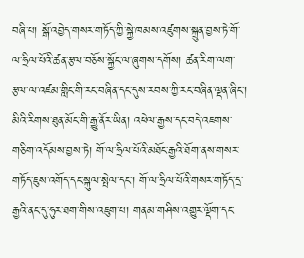བཞི་པ། སྒོ་འབྱེད་གསར་གཏོད་ཀྱི་སྐྱེ་ཁམས་འཛུགས་སྐྲུན་བྱས་ཏེ་གོ་ལ་ཧྲིལ་པོའི་ཚན་རྩལ་བཅོས་སྐྱོང་ལ་ཞུགས་དགོས། ཚན་རིག་ལག་རྩལ་ལ་འཛམ་གླིང་གི་རང་བཞིན་དང་དུས་རབས་ཀྱི་རང་བཞིན་ལྡན་ཞིང་། མིའི་རིགས་ཐུན་མོང་གི་རྒྱུ་ནོར་ཡིན། འཕེལ་རྒྱས་དང་བདེ་འཇགས་གཅིག་འདོམས་བྱས་ཏེ། གོ་ལ་ཧྲིལ་པོའི་མཐོང་རྒྱའི་ཐོག་ནས་གསར་གཏོད་ཇུས་འགོད་དང་སྐུལ་སྤེལ་དང་། གོ་ལ་ཧྲིལ་པོའི་གསར་གཏོད་དྲ་རྒྱའི་ནང་དུ་ཧུར་ཐག་གིས་འཇུག་པ། གནམ་གཤིས་འགྱུར་ལྡོག་དང་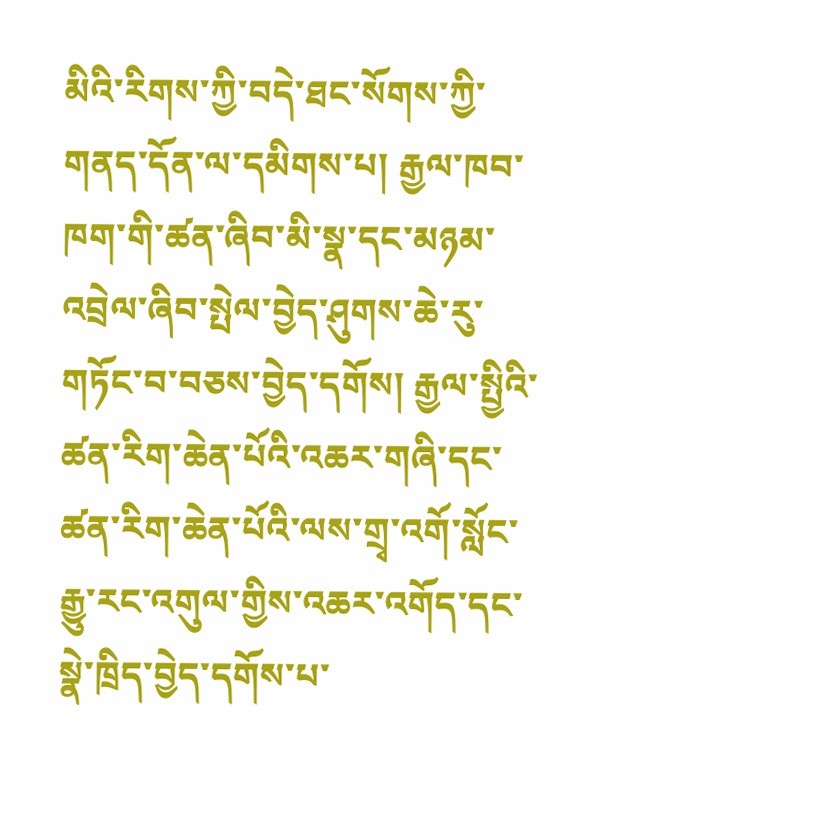མིའི་རིགས་ཀྱི་བདེ་ཐང་སོགས་ཀྱི་གནད་དོན་ལ་དམིགས་པ། རྒྱལ་ཁབ་ཁག་གི་ཚན་ཞིབ་མི་སྣ་དང་མཉམ་འབྲེལ་ཞིབ་སྤེལ་བྱེད་ཤུགས་ཆེ་རུ་གཏོང་བ་བཅས་བྱེད་དགོས། རྒྱལ་སྤྱིའི་ཚན་རིག་ཆེན་པོའི་འཆར་གཞི་དང་ཚན་རིག་ཆེན་པོའི་ལས་གྲྭ་འགོ་སློང་རྒྱུ་རང་འགུལ་གྱིས་འཆར་འགོད་དང་སྣེ་ཁྲིད་བྱེད་དགོས་པ་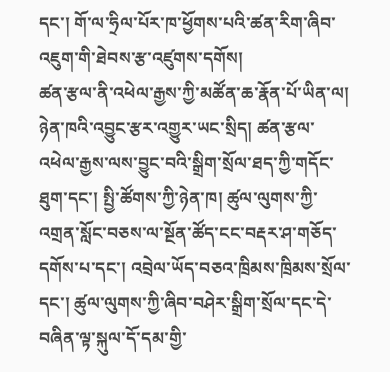དང་། གོ་ལ་ཧྲིལ་པོར་ཁ་ཕྱོགས་པའི་ཚན་རིག་ཞིབ་འཇུག་གི་ཐེབས་རྩ་འཛུགས་དགོས།
ཚན་རྩལ་ནི་འཕེལ་རྒྱས་ཀྱི་མཚོན་ཆ་རྣོན་པོ་ཡིན་ལ། ཉེན་ཁའི་འབྱུང་རྩར་འགྱུར་ཡང་སྲིད། ཚན་རྩལ་འཕེལ་རྒྱས་ལས་བྱུང་བའི་སྒྲིག་སྲོལ་ཐད་ཀྱི་གདོང་ཐུག་དང་། སྤྱི་ཚོགས་ཀྱི་ཉེན་ཁ། ཚུལ་ལུགས་ཀྱི་འགྲན་སློང་བཅས་ལ་སྔོན་ཚོད་ངང་བརྡར་ཤ་གཅོད་དགོས་པ་དང་། འབྲེལ་ཡོད་བཅའ་ཁྲིམས་ཁྲིམས་སྲོལ་དང་། ཚུལ་ལུགས་ཀྱི་ཞིབ་བཤེར་སྒྲིག་སྲོལ་དང་དེ་བཞིན་ལྟ་སྐུལ་དོ་དམ་གྱི་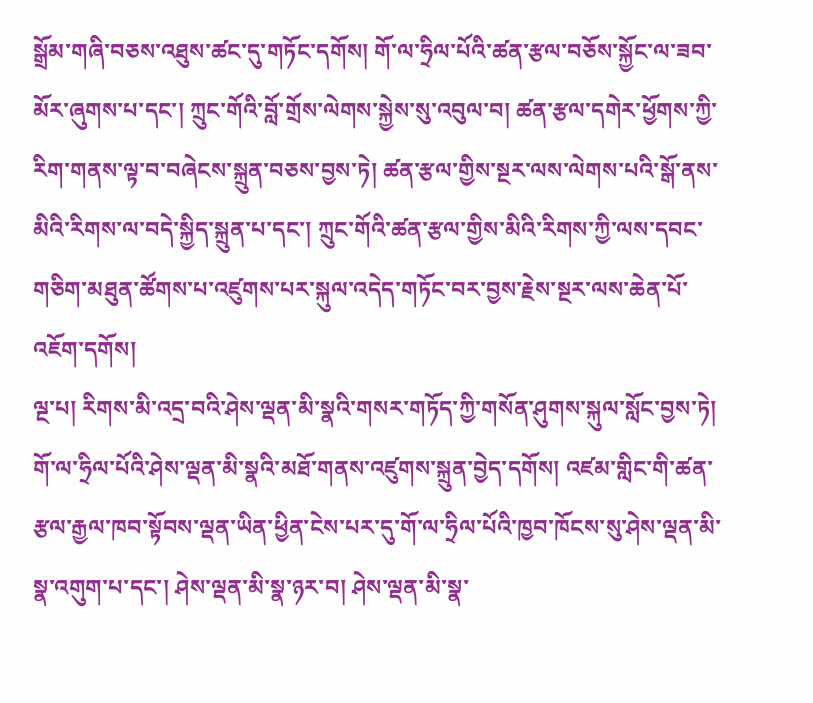སྒྲོམ་གཞི་བཅས་འཐུས་ཚང་དུ་གཏོང་དགོས། གོ་ལ་ཧྲིལ་པོའི་ཚན་རྩལ་བཅོས་སྐྱོང་ལ་ཟབ་མོར་ཞུགས་པ་དང་། ཀྲུང་གོའི་བློ་གྲོས་ལེགས་སྐྱེས་སུ་འབུལ་བ། ཚན་རྩལ་དགེར་ཕྱོགས་ཀྱི་རིག་གནས་ལྟ་བ་བཞེངས་སྐྲུན་བཅས་བྱས་ཏེ། ཚན་རྩལ་གྱིས་སྔར་ལས་ལེགས་པའི་སྒོ་ནས་མིའི་རིགས་ལ་བདེ་སྐྱིད་སྐྲུན་པ་དང་། ཀྲུང་གོའི་ཚན་རྩལ་གྱིས་མིའི་རིགས་ཀྱི་ལས་དབང་གཅིག་མཐུན་ཚོགས་པ་འཛུགས་པར་སྐུལ་འདེད་གཏོང་བར་བྱས་རྗེས་སྔར་ལས་ཆེན་པོ་འཇོག་དགོས།
ལྔ་པ། རིགས་མི་འདྲ་བའི་ཤེས་ལྡན་མི་སྣའི་གསར་གཏོད་ཀྱི་གསོན་ཤུགས་སྐུལ་སློང་བྱས་ཏེ། གོ་ལ་ཧྲིལ་པོའི་ཤེས་ལྡན་མི་སྣའི་མཐོ་གནས་འཛུགས་སྐྲུན་བྱེད་དགོས། འཛམ་གླིང་གི་ཚན་རྩལ་རྒྱལ་ཁབ་སྟོབས་ལྡན་ཡིན་ཕྱིན་ངེས་པར་དུ་གོ་ལ་ཧྲིལ་པོའི་ཁྱབ་ཁོངས་སུ་ཤེས་ལྡན་མི་སྣ་འགུག་པ་དང་། ཤེས་ལྡན་མི་སྣ་ཉར་བ། ཤེས་ལྡན་མི་སྣ་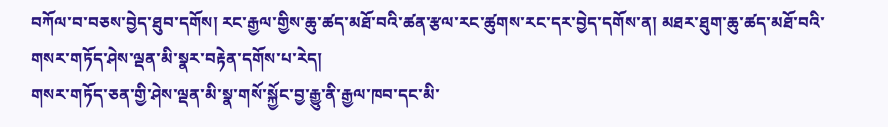བཀོལ་བ་བཅས་བྱེད་ཐུབ་དགོས། རང་རྒྱལ་གྱིས་ཆུ་ཚད་མཐོ་བའི་ཚན་རྩལ་རང་ཚུགས་རང་དར་བྱེད་དགོས་ན། མཐར་ཐུག་ཆུ་ཚད་མཐོ་བའི་གསར་གཏོད་ཤེས་ལྡན་མི་སྣར་བརྟེན་དགོས་པ་རེད།
གསར་གཏོད་ཅན་གྱི་ཤེས་ལྡན་མི་སྣ་གསོ་སྐྱོང་བྱ་རྒྱུ་ནི་རྒྱལ་ཁབ་དང་མི་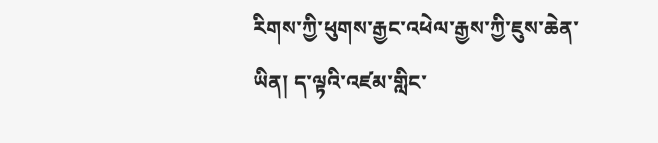རིགས་ཀྱི་ཕུགས་རྒྱང་འཕེལ་རྒྱས་ཀྱི་ཇུས་ཆེན་ཡིན། ད་ལྟའི་འཛམ་གླིང་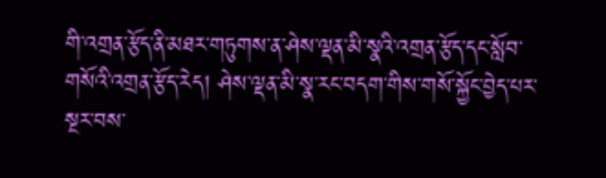གི་འགྲན་རྩོད་ནི་མཐར་གཏུགས་ན་ཤེས་ལྡན་མི་སྣའི་འགྲན་རྩོད་དང་སློབ་གསོའི་འགྲན་རྩོད་རེད། ཤེས་ལྡན་མི་སྣ་རང་བདག་གིས་གསོ་སྐྱོང་བྱེད་པར་སྔར་བས་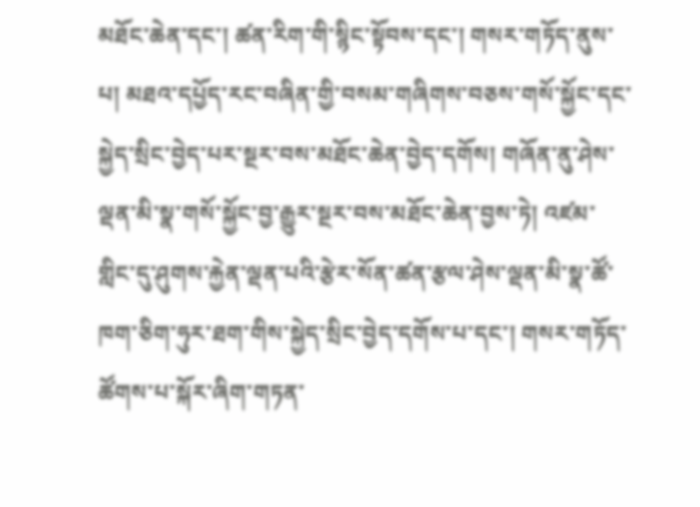མཐོང་ཆེན་དང་། ཚན་རིག་གི་སྙིང་སྟོབས་དང་། གསར་གཏོད་ནུས་པ། མཐའ་དཔྱོད་རང་བཞིན་གྱི་བསམ་གཞིགས་བཅས་གསོ་སྐྱོང་དང་སྐྱེད་སྲིང་བྱེད་པར་སྔར་བས་མཐོང་ཆེན་བྱེད་དགོས། གཞོན་ནུ་ཤེས་ལྡན་མི་སྣ་གསོ་སྐྱོང་བྱ་རྒྱུར་སྔར་བས་མཐོང་ཆེན་བྱས་ཏེ། འཛམ་གླིང་དུ་ཤུགས་རྐྱེན་ལྡན་པའི་རྩེར་སོན་ཚན་རྩལ་ཤེས་ལྡན་མི་སྣ་ཚོ་ཁག་ཅིག་ཧུར་ཐག་གིས་སྐྱེད་སྲིང་བྱེད་དགོས་པ་དང་། གསར་གཏོད་ཚོགས་པ་སྐོར་ཞིག་གཏན་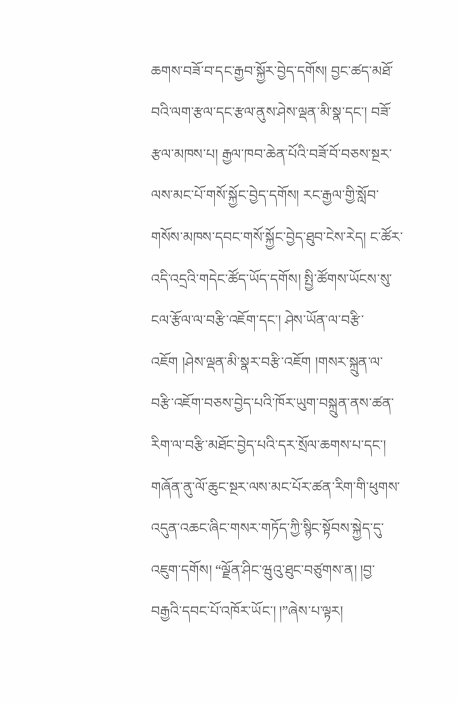ཆགས་བཟོ་བ་དང་རྒྱབ་སྐྱོར་བྱེད་དགོས། བྱང་ཚད་མཐོ་བའི་ལག་རྩལ་དང་རྩལ་ནུས་ཤེས་ལྡན་མི་སྣ་དང་། བཟོ་རྩལ་མཁས་པ། རྒྱལ་ཁབ་ཆེན་པོའི་བཟོ་བོ་བཅས་སྔར་ལས་མང་པོ་གསོ་སྐྱོང་བྱེད་དགོས། རང་རྒྱལ་གྱི་སློབ་གསོས་མཁས་དབང་གསོ་སྐྱོང་བྱེད་ཐུབ་ངེས་རེད། ང་ཚོར་འདི་འདྲའི་གདེང་ཚོད་ཡོད་དགོས། སྤྱི་ཚོགས་ཡོངས་སུ་ངལ་རྩོལ་ལ་བརྩི་འཇོག་དང་། ཤེས་ཡོན་ལ་བརྩི་འཇོག །ཤེས་ལྡན་མི་སྣར་བརྩི་འཇོག །གསར་སྐྲུན་ལ་བརྩི་འཇོག་བཅས་བྱེད་པའི་ཁོར་ཡུག་བསྐྲུན་ནས་ཚན་རིག་ལ་བརྩི་མཐོང་བྱེད་པའི་དར་སྲོལ་ཆགས་པ་དང་། གཞོན་ནུ་ལོ་ཆུང་སྔར་ལས་མང་པོར་ཚན་རིག་གི་ཕུགས་འདུན་འཆང་ཞིང་གསར་གཏོད་ཀྱི་སྙིང་སྟོབས་སྐྱེད་དུ་འཇུག་དགོས། “ལྗོན་ཤིང་ཝུའུ་ཐུང་བཙུགས་ན། །བྱ་བརྒྱའི་དབང་པོ་འཁོར་ཡོང་། །”ཞེས་པ་ལྟར།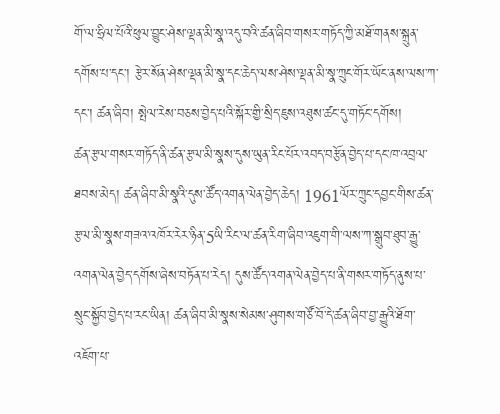གོ་ལ་ཧྲིལ་པོའི་ཕུལ་བྱུང་ཤེས་ལྡན་མི་སྣ་འདུ་བའི་ཚན་ཞིབ་གསར་གཏོད་ཀྱི་མཐོ་གནས་སྐྲུན་དགོས་པ་དང་། རྩེར་སོན་ཤེས་ལྡན་མི་སྣ་དང་ཆེད་ལས་ཤེས་ལྡན་མི་སྣ་ཀྲུང་གོར་ཡོང་ནས་ལས་ཀ་དང་། ཚན་ཞིབ། སྤེལ་རེས་བཅས་བྱེད་པའི་སྐོར་གྱི་སྲིད་ཇུས་འཐུས་ཚང་དུ་གཏོང་དགོས།
ཚན་རྩལ་གསར་གཏོད་ནི་ཚན་རྩལ་མི་སྣས་དུས་ཡུན་རིང་པོར་འབད་བརྩོན་བྱེད་པ་དང་ཁ་འབྲལ་ཐབས་མེད། ཚན་ཞིབ་མི་སྣའི་དུས་ཚོད་འགན་ལེན་བྱེད་ཆེད། 1961ལོར་ཀྲུང་དབྱང་གིས་ཚན་རྩལ་མི་སྣས་གཟའ་འཁོར་རེར་ཉིན་5ཡི་རིང་ལ་ཚན་རིག་ཞིབ་འཇུག་གི་ལས་ཀ་སྒྲུབ་ཐུབ་རྒྱུ་འགན་ལེན་བྱེད་དགོས་ཞེས་བཏོན་པ་རེད། དུས་ཚོད་འགན་ལེན་བྱེད་པ་ནི་གསར་གཏོད་ནུས་པ་སྲུང་སྐྱོབ་བྱེད་པ་རང་ཡིན། ཚན་ཞིབ་མི་སྣས་སེམས་ཤུགས་གཙོ་བོ་དེ་ཚན་ཞིབ་བྱ་རྒྱུའི་ཐོག་འཇོག་པ་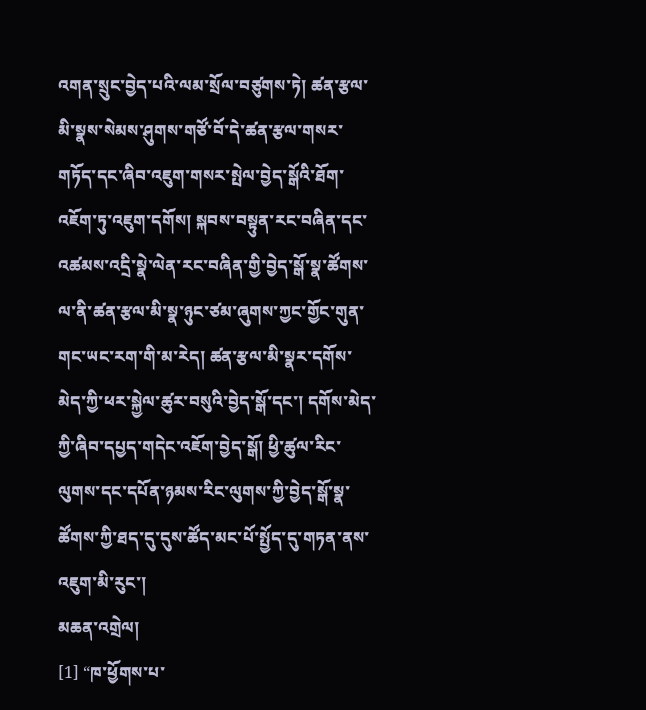འགན་སྲུང་བྱེད་པའི་ལམ་སྲོལ་བཙུགས་ཏེ། ཚན་རྩལ་མི་སྣས་སེམས་ཤུགས་གཙོ་བོ་དེ་ཚན་རྩལ་གསར་གཏོད་དང་ཞིབ་འཇུག་གསར་སྤེལ་བྱེད་སྒོའི་ཐོག་འཇོག་ཏུ་འཇུག་དགོས། སྐབས་བསྟུན་རང་བཞིན་དང་འཚམས་འདྲི་སྣེ་ལེན་རང་བཞིན་གྱི་བྱེད་སྒོ་སྣ་ཚོགས་ལ་ནི་ཚན་རྩལ་མི་སྣ་ཉུང་ཙམ་ཞུགས་ཀྱང་གྱོང་གུན་གང་ཡང་རག་གི་མ་རེད། ཚན་རྩལ་མི་སྣར་དགོས་མེད་ཀྱི་ཕར་སྐྱེལ་ཚུར་བསུའི་བྱེད་སྒོ་དང་། དགོས་མེད་ཀྱི་ཞིབ་དཔྱད་གདེང་འཇོག་བྱེད་སྒོ། ཕྱི་ཚུལ་རིང་ལུགས་དང་དཔོན་ཉམས་རིང་ལུགས་ཀྱི་བྱེད་སྒོ་སྣ་ཚོགས་ཀྱི་ཐད་དུ་དུས་ཚོད་མང་པོ་སྤྱོད་དུ་གཏན་ནས་འཇུག་མི་རུང་།
མཆན་འགྲེལ།
[1] “ཁ་ཕྱོགས་པ་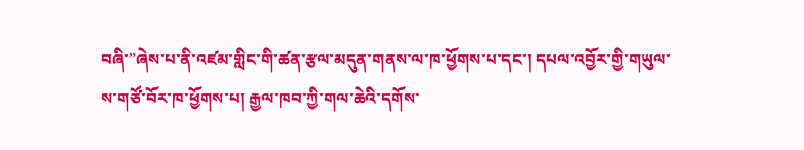བཞི་”ཞེས་པ་ནི་འཛམ་གླིང་གི་ཚན་རྩལ་མདུན་གནས་ལ་ཁ་ཕྱོགས་པ་དང་། དཔལ་འབྱོར་གྱི་གཡུལ་ས་གཙོ་བོར་ཁ་ཕྱོགས་པ། རྒྱལ་ཁབ་ཀྱི་གལ་ཆེའི་དགོས་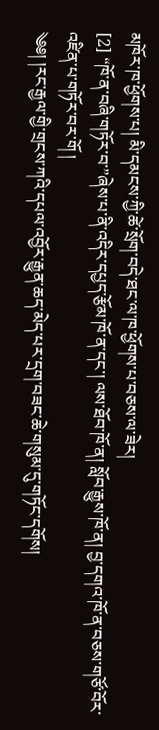མཁོར་ཁ་ཕྱོགས་པ། མི་དམངས་ཀྱི་ཚེ་སྲོག་བདེ་ཐང་ལ་ཁ་ཕྱོགས་པ་བཅས་ལ་ཟེར།
[2] “ཁོ་ན་བཞི་གཏོར་བ་”ཞེས་པ་ནི་འདིར་དཔྱད་རྩོམ་ཁོ་ན་དང་། ལས་ཐོབ་ཁོ་ན། སློབ་རྒྱུས་ཁོ་ན། བྱ་དགའ་ཁོ་ན་བཅས་གཙོ་བོར་འཛིན་པ་གཏོར་བར་གོ །
༄༅། །རང་རྒྱལ་གྱི་གྲངས་ཀའི་དཔལ་འབྱོར་རྒྱུན་ཆད་མེད་པར་དྲག་བཟང་ཆེ་གསུམ་དུ་གཏོང་དགོས།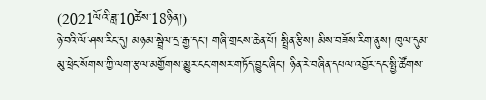(2021ལོའི་ཟླ་10ཚེས་18ཉིན།)
ཉེ་བའི་ལོ་ཤས་རིང་དུ། མཉམ་སྦྲེལ་དྲ་རྒྱ་དང་། གཞི་གྲངས་ཆེན་པོ། སྤྲིན་རྩིས། མིས་བཟོས་རིག་ནུས། ཁུལ་དུམ་མུ་ཕྲེང་སོགས་ཀྱི་ལག་རྩལ་མགྱོགས་མྱུར་ངང་གསར་གཏོད་བྱུང་ཞིང་། ཉིན་རེ་བཞིན་དཔལ་འབྱོར་དང་སྤྱི་ཚོགས་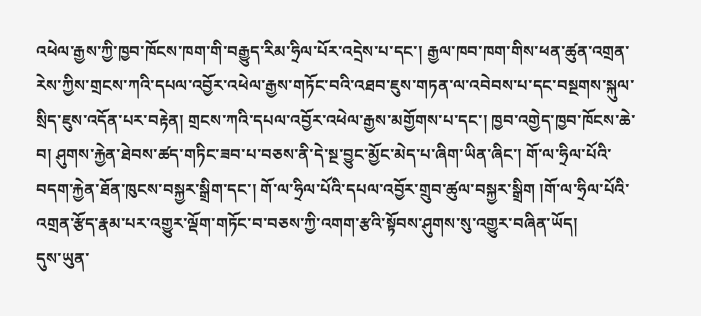འཕེལ་རྒྱས་ཀྱི་ཁྱབ་ཁོངས་ཁག་གི་བརྒྱུད་རིམ་ཧྲིལ་པོར་འདྲེས་པ་དང་། རྒྱལ་ཁབ་ཁག་གིས་ཕན་ཚུན་འགྲན་རེས་ཀྱིས་གྲངས་ཀའི་དཔལ་འབྱོར་འཕེལ་རྒྱས་གཏོང་བའི་འཐབ་ཇུས་གཏན་ལ་འབེབས་པ་དང་བསྔགས་སྐུལ་སྲིད་ཇུས་འདོན་པར་བརྟེན། གྲངས་ཀའི་དཔལ་འབྱོར་འཕེལ་རྒྱས་མགྱོགས་པ་དང་། ཁྱབ་འགྱེད་ཁྱབ་ཁོངས་ཆེ་བ། ཤུགས་རྐྱེན་ཐེབས་ཚད་གཏིང་ཟབ་པ་བཅས་ནི་དེ་སྔ་བྱུང་མྱོང་མེད་པ་ཞིག་ཡིན་ཞིང་། གོ་ལ་ཧྲིལ་པོའི་བདག་རྐྱེན་ཐོན་ཁུངས་བསྐྱར་སྒྲིག་དང་། གོ་ལ་ཧྲིལ་པོའི་དཔལ་འབྱོར་གྲུབ་ཚུལ་བསྐྱར་སྒྲིག །གོ་ལ་ཧྲིལ་པོའི་འགྲན་རྩོད་རྣམ་པར་འགྱུར་ལྡོག་གཏོང་བ་བཅས་ཀྱི་འགག་རྩའི་སྟོབས་ཤུགས་སུ་འགྱུར་བཞིན་ཡོད།
དུས་ཡུན་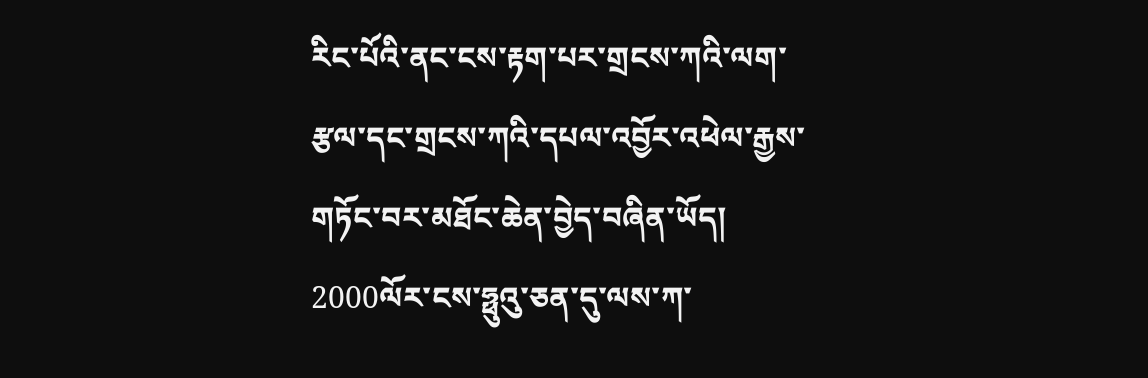རིང་པོའི་ནང་ངས་རྟག་པར་གྲངས་ཀའི་ལག་རྩལ་དང་གྲངས་ཀའི་དཔལ་འབྱོར་འཕེལ་རྒྱས་གཏོང་བར་མཐོང་ཆེན་བྱེད་བཞིན་ཡོད། 2000ལོར་ངས་ཧྥུའུ་ཅན་དུ་ལས་ཀ་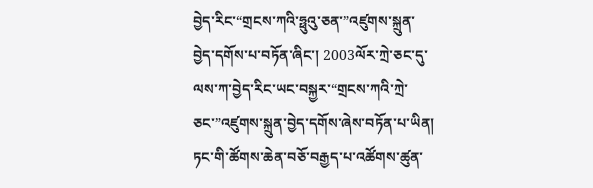བྱེད་རིང་“གྲངས་ཀའི་ཧྥུའུ་ཅན་”འཛུགས་སྐྲུན་བྱེད་དགོས་པ་བཏོན་ཞིང་། 2003ལོར་ཀྲེ་ཅང་དུ་ལས་ཀ་བྱེད་རིང་ཡང་བསྐྱར་“གྲངས་ཀའི་ཀྲེ་ཅང་”འཛུགས་སྐྲུན་བྱེད་དགོས་ཞེས་བཏོན་པ་ཡིན། ཏང་གི་ཚོགས་ཆེན་བཅོ་བརྒྱད་པ་འཚོགས་ཚུན་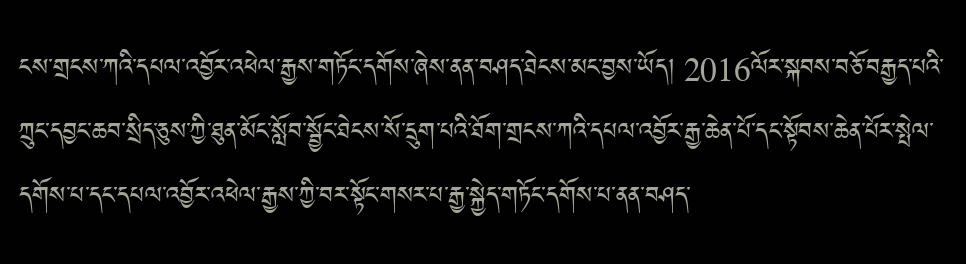ངས་གྲངས་ཀའི་དཔལ་འབྱོར་འཕེལ་རྒྱས་གཏོང་དགོས་ཞེས་ནན་བཤད་ཐེངས་མང་བྱས་ཡོད། 2016ལོར་སྐབས་བཅོ་བརྒྱད་པའི་ཀྲུང་དབྱང་ཆབ་སྲིད་ཅུས་ཀྱི་ཐུན་མོང་སློབ་སྦྱོང་ཐེངས་སོ་དྲུག་པའི་ཐོག་གྲངས་ཀའི་དཔལ་འབྱོར་རྒྱ་ཆེན་པོ་དང་སྟོབས་ཆེན་པོར་སྤེལ་དགོས་པ་དང་དཔལ་འབྱོར་འཕེལ་རྒྱས་ཀྱི་བར་སྟོང་གསར་པ་རྒྱ་སྐྱེད་གཏོང་དགོས་པ་ནན་བཤད་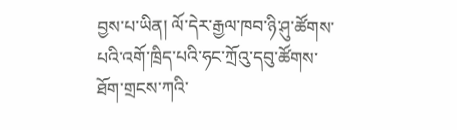བྱས་པ་ཡིན། ལོ་དེར་རྒྱལ་ཁབ་ཉི་ཤུ་ཚོགས་པའི་འགོ་ཁྲིད་པའི་ཧང་ཀྲོའུ་དབུ་ཚོགས་ཐོག་གྲངས་ཀའི་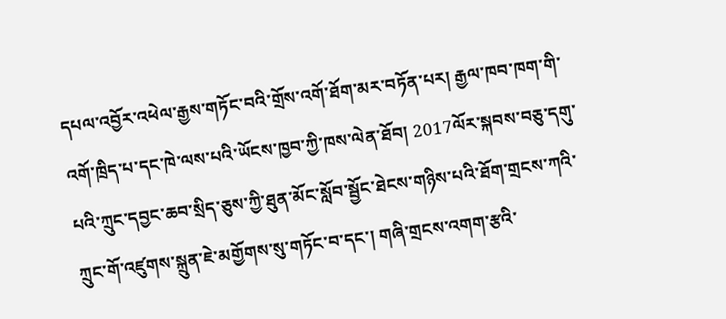དཔལ་འབྱོར་འཕེལ་རྒྱས་གཏོང་བའི་གྲོས་འགོ་ཐོག་མར་བཏོན་པར། རྒྱལ་ཁབ་ཁག་གི་འགོ་ཁྲིད་པ་དང་ཁེ་ལས་པའི་ཡོངས་ཁྱབ་ཀྱི་ཁས་ལེན་ཐོབ། 2017ལོར་སྐབས་བཅུ་དགུ་པའི་ཀྲུང་དབྱང་ཆབ་སྲིད་ཅུས་ཀྱི་ཐུན་མོང་སློབ་སྦྱོང་ཐེངས་གཉིས་པའི་ཐོག་གྲངས་ཀའི་ཀྲུང་གོ་འཛུགས་སྐྲུན་ཇེ་མགྱོགས་སུ་གཏོང་བ་དང་། གཞི་གྲངས་འགག་རྩའི་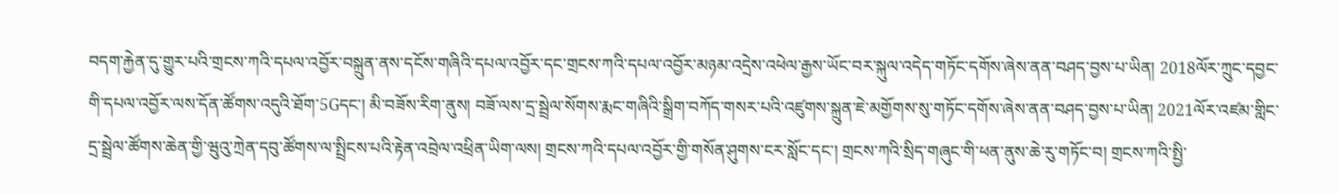བདག་རྐྱེན་དུ་གྱུར་པའི་གྲངས་ཀའི་དཔལ་འབྱོར་བསྐྲུན་ནས་དངོས་གཞིའི་དཔལ་འབྱོར་དང་གྲངས་ཀའི་དཔལ་འབྱོར་མཉམ་འདྲེས་འཕེལ་རྒྱས་ཡོང་བར་སྐུལ་འདེད་གཏོང་དགོས་ཞེས་ནན་བཤད་བྱས་པ་ཡིན། 2018ལོར་ཀྲུང་དབྱང་གི་དཔལ་འབྱོར་ལས་དོན་ཚོགས་འདུའི་ཐོག་5Gདང་། མི་བཟོས་རིག་ནུས། བཟོ་ལས་དྲ་སྦྲེལ་སོགས་རྨང་གཞིའི་སྒྲིག་བཀོད་གསར་པའི་འཛུགས་སྐྲུན་ཇེ་མགྱོགས་སུ་གཏོང་དགོས་ཞེས་ནན་བཤད་བྱས་པ་ཡིན། 2021ལོར་འཛམ་གླིང་དྲ་སྦྲེལ་ཚོགས་ཆེན་གྱི་ཝུའུ་ཀྲེན་དབུ་ཚོགས་ལ་སྤྲིངས་པའི་རྟེན་འབྲེལ་འཕྲིན་ཡིག་ལས། གྲངས་ཀའི་དཔལ་འབྱོར་གྱི་གསོན་ཤུགས་ངར་སློང་དང་། གྲངས་ཀའི་སྲིད་གཞུང་གི་ཕན་ནུས་ཆེ་རུ་གཏོང་བ། གྲངས་ཀའི་སྤྱི་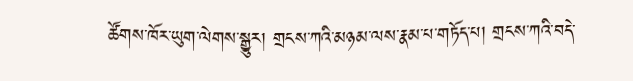ཚོགས་ཁོར་ཡུག་ལེགས་སྒྱུར། གྲངས་ཀའི་མཉམ་ལས་རྣམ་པ་གཏོད་པ། གྲངས་ཀའི་བདེ་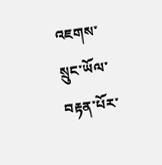འཇགས་སྲུང་ཡོལ་བརྟན་པོར་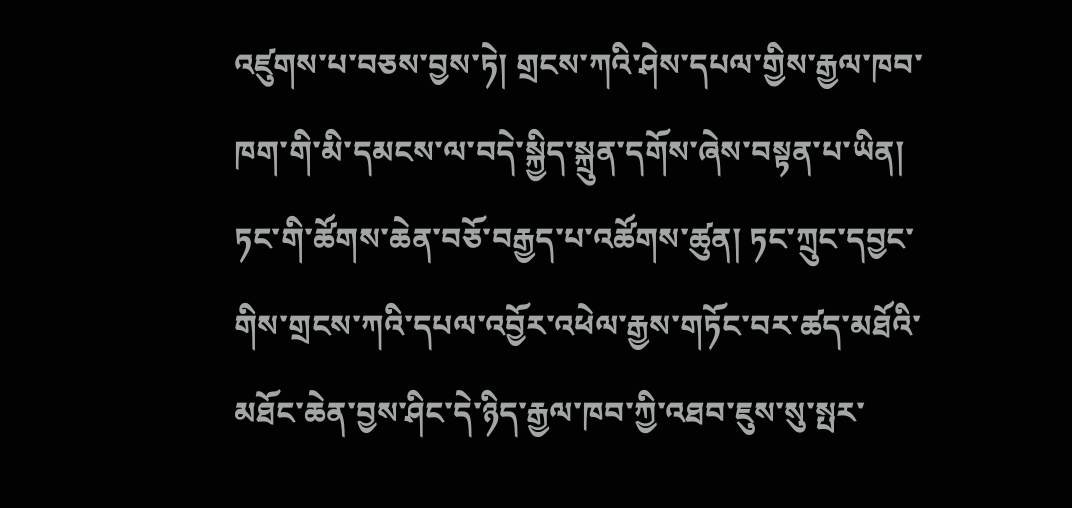འཛུགས་པ་བཅས་བྱས་ཏེ། གྲངས་ཀའི་ཤེས་དཔལ་གྱིས་རྒྱལ་ཁབ་ཁག་གི་མི་དམངས་ལ་བདེ་སྐྱིད་སྐྲུན་དགོས་ཞེས་བསྟན་པ་ཡིན།
ཏང་གི་ཚོགས་ཆེན་བཅོ་བརྒྱད་པ་འཚོགས་ཚུན། ཏང་ཀྲུང་དབྱང་གིས་གྲངས་ཀའི་དཔལ་འབྱོར་འཕེལ་རྒྱས་གཏོང་བར་ཚད་མཐོའི་མཐོང་ཆེན་བྱས་ཤིང་དེ་ཉིད་རྒྱལ་ཁབ་ཀྱི་འཐབ་ཇུས་སུ་སྤར་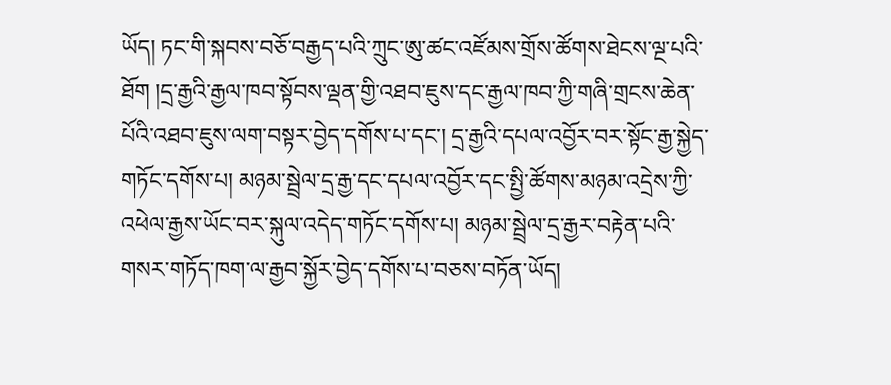ཡོད། ཏང་གི་སྐབས་བཅོ་བརྒྱད་པའི་ཀྲུང་ཨུ་ཚང་འཛོམས་གྲོས་ཚོགས་ཐེངས་ལྔ་པའི་ཐོག །དྲ་རྒྱའི་རྒྱལ་ཁབ་སྟོབས་ལྡན་གྱི་འཐབ་ཇུས་དང་རྒྱལ་ཁབ་ཀྱི་གཞི་གྲངས་ཆེན་པོའི་འཐབ་ཇུས་ལག་བསྟར་བྱེད་དགོས་པ་དང་། དྲ་རྒྱའི་དཔལ་འབྱོར་བར་སྟོང་རྒྱ་སྐྱེད་གཏོང་དགོས་པ། མཉམ་སྦྲེལ་དྲ་རྒྱ་དང་དཔལ་འབྱོར་དང་སྤྱི་ཚོགས་མཉམ་འདྲེས་ཀྱི་འཕེལ་རྒྱས་ཡོང་བར་སྐུལ་འདེད་གཏོང་དགོས་པ། མཉམ་སྦྲེལ་དྲ་རྒྱར་བརྟེན་པའི་གསར་གཏོད་ཁག་ལ་རྒྱབ་སྐྱོར་བྱེད་དགོས་པ་བཅས་བཏོན་ཡོད།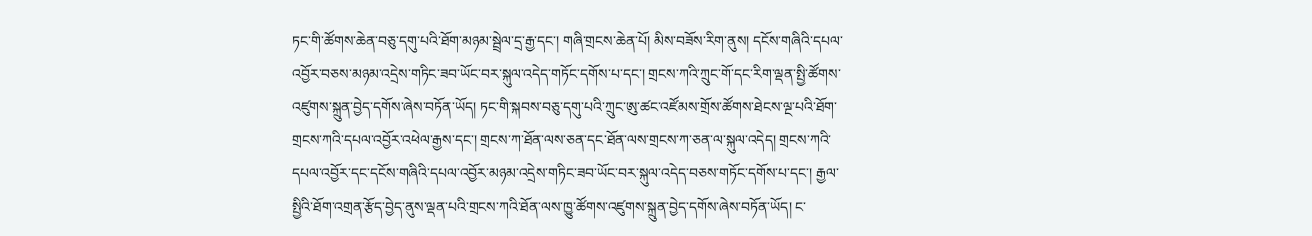ཏང་གི་ཚོགས་ཆེན་བཅུ་དགུ་པའི་ཐོག་མཉམ་སྦྲེལ་དྲ་རྒྱ་དང་། གཞི་གྲངས་ཆེན་པོ། མིས་བཟོས་རིག་ནུས། དངོས་གཞིའི་དཔལ་འབྱོར་བཅས་མཉམ་འདྲེས་གཏིང་ཟབ་ཡོང་བར་སྐུལ་འདེད་གཏོང་དགོས་པ་དང་། གྲངས་ཀའི་ཀྲུང་གོ་དང་རིག་ལྡན་སྤྱི་ཚོགས་འཛུགས་སྐྲུན་བྱེད་དགོས་ཞེས་བཏོན་ཡོད། ཏང་གི་སྐབས་བཅུ་དགུ་པའི་ཀྲུང་ཨུ་ཚང་འཛོམས་གྲོས་ཚོགས་ཐེངས་ལྔ་པའི་ཐོག་གྲངས་ཀའི་དཔལ་འབྱོར་འཕེལ་རྒྱས་དང་། གྲངས་ཀ་ཐོན་ལས་ཅན་དང་ཐོན་ལས་གྲངས་ཀ་ཅན་ལ་སྐུལ་འདེད། གྲངས་ཀའི་དཔལ་འབྱོར་དང་དངོས་གཞིའི་དཔལ་འབྱོར་མཉམ་འདྲེས་གཏིང་ཟབ་ཡོང་བར་སྐུལ་འདེད་བཅས་གཏོང་དགོས་པ་དང་། རྒྱལ་སྤྱིའི་ཐོག་འགྲན་རྩོད་བྱེད་ནུས་ལྡན་པའི་གྲངས་ཀའི་ཐོན་ལས་ཁྱུ་ཚོགས་འཛུགས་སྐྲུན་བྱེད་དགོས་ཞེས་བཏོན་ཡོད། ང་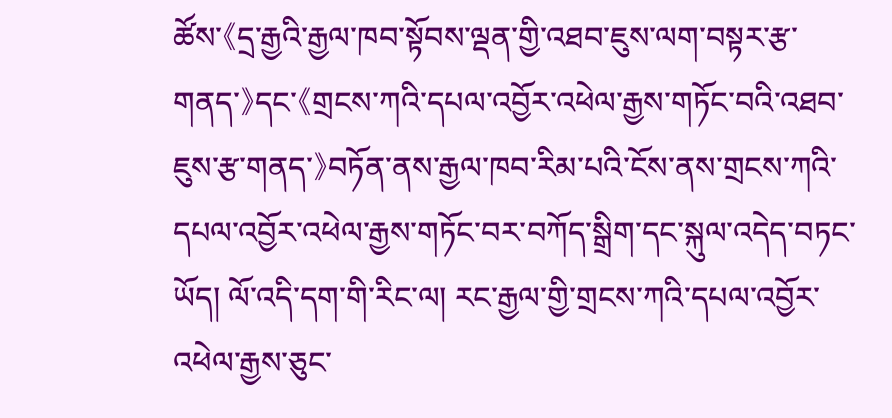ཚོས་《དྲ་རྒྱའི་རྒྱལ་ཁབ་སྟོབས་ལྡན་གྱི་འཐབ་ཇུས་ལག་བསྟར་རྩ་གནད་》དང་《གྲངས་ཀའི་དཔལ་འབྱོར་འཕེལ་རྒྱས་གཏོང་བའི་འཐབ་ཇུས་རྩ་གནད་》བཏོན་ནས་རྒྱལ་ཁབ་རིམ་པའི་ངོས་ནས་གྲངས་ཀའི་དཔལ་འབྱོར་འཕེལ་རྒྱས་གཏོང་བར་བཀོད་སྒྲིག་དང་སྐུལ་འདེད་བཏང་ཡོད། ལོ་འདི་དག་གི་རིང་ལ། རང་རྒྱལ་གྱི་གྲངས་ཀའི་དཔལ་འབྱོར་འཕེལ་རྒྱས་ཅུང་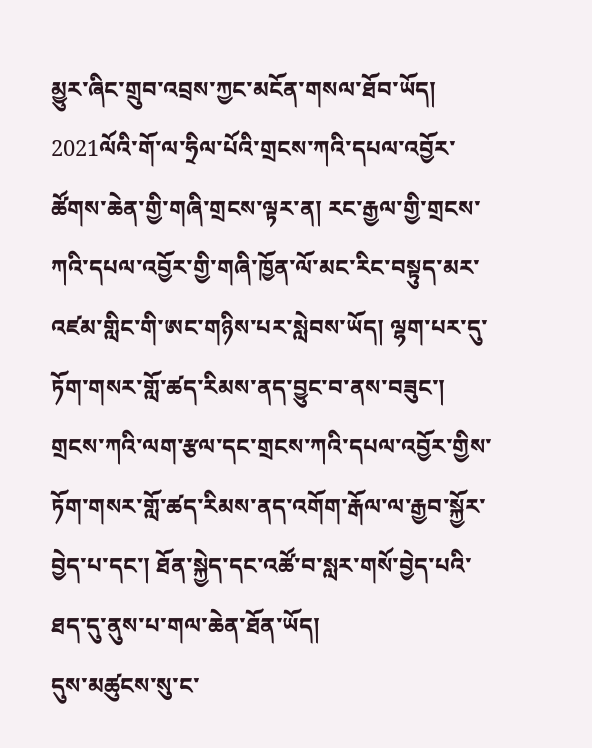མྱུར་ཞིང་གྲུབ་འབྲས་ཀྱང་མངོན་གསལ་ཐོབ་ཡོད། 2021ལོའི་གོ་ལ་ཧྲིལ་པོའི་གྲངས་ཀའི་དཔལ་འབྱོར་ཚོགས་ཆེན་གྱི་གཞི་གྲངས་ལྟར་ན། རང་རྒྱལ་གྱི་གྲངས་ཀའི་དཔལ་འབྱོར་གྱི་གཞི་ཁྱོན་ལོ་མང་རིང་བསྟུད་མར་འཛམ་གླིང་གི་ཨང་གཉིས་པར་སླེབས་ཡོད། ལྷག་པར་དུ་ཏོག་གསར་གློ་ཚད་རིམས་ནད་བྱུང་བ་ནས་བཟུང་། གྲངས་ཀའི་ལག་རྩལ་དང་གྲངས་ཀའི་དཔལ་འབྱོར་གྱིས་ཏོག་གསར་གློ་ཚད་རིམས་ནད་འགོག་རྒོལ་ལ་རྒྱབ་སྐྱོར་བྱེད་པ་དང་། ཐོན་སྐྱེད་དང་འཚོ་བ་སླར་གསོ་བྱེད་པའི་ཐད་དུ་ནུས་པ་གལ་ཆེན་ཐོན་ཡོད།
དུས་མཚུངས་སུ་ང་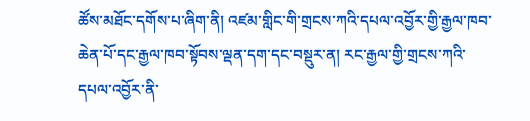ཚོས་མཐོང་དགོས་པ་ཞིག་ནི། འཛམ་གླིང་གི་གྲངས་ཀའི་དཔལ་འབྱོར་གྱི་རྒྱལ་ཁབ་ཆེན་པོ་དང་རྒྱལ་ཁབ་སྟོབས་ལྡན་དག་དང་བསྡུར་ན། རང་རྒྱལ་གྱི་གྲངས་ཀའི་དཔལ་འབྱོར་ནི་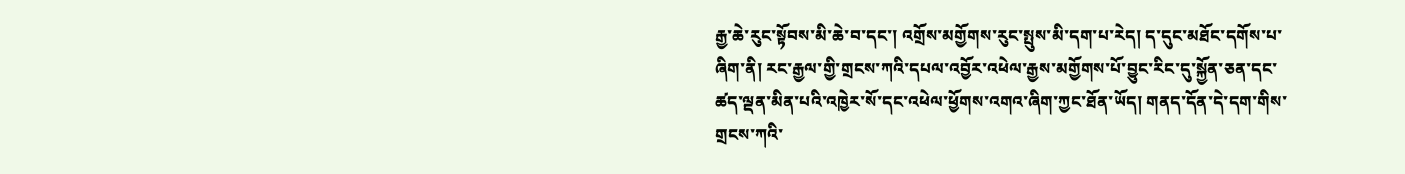རྒྱ་ཆེ་རུང་སྟོབས་མི་ཆེ་བ་དང་། འགྲོས་མགྱོགས་རུང་སྤུས་མི་དག་པ་རེད། ད་དུང་མཐོང་དགོས་པ་ཞིག་ནི། རང་རྒྱལ་གྱི་གྲངས་ཀའི་དཔལ་འབྱོར་འཕེལ་རྒྱས་མགྱོགས་པོ་བྱུང་རིང་དུ་སྐྱོན་ཅན་དང་ཚད་ལྡན་མིན་པའི་འཁྱེར་སོ་དང་འཕེལ་ཕྱོགས་འགའ་ཞིག་ཀྱང་ཐོན་ཡོད། གནད་དོན་དེ་དག་གིས་གྲངས་ཀའི་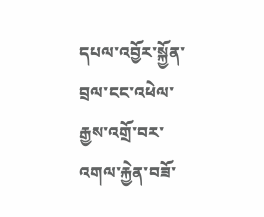དཔལ་འབྱོར་སྐྱོན་བྲལ་ངང་འཕེལ་རྒྱས་འགྲོ་བར་འགལ་རྐྱེན་བཟོ་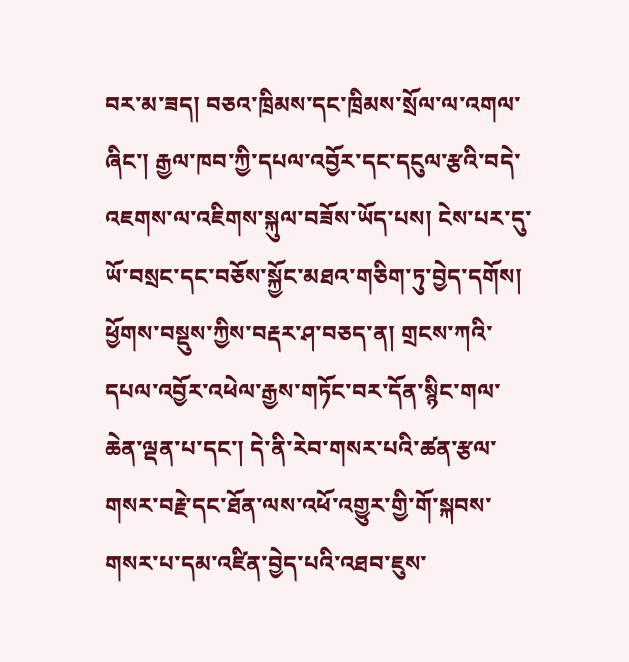བར་མ་ཟད། བཅའ་ཁྲིམས་དང་ཁྲིམས་སྲོལ་ལ་འགལ་ཞིང་། རྒྱལ་ཁབ་ཀྱི་དཔལ་འབྱོར་དང་དངུལ་རྩའི་བདེ་འཇགས་ལ་འཇིགས་སྐུལ་བཟོས་ཡོད་པས། ངེས་པར་དུ་ཡོ་བསྲང་དང་བཅོས་སྐྱོང་མཐའ་གཅིག་ཏུ་བྱེད་དགོས།
ཕྱོགས་བསྡུས་ཀྱིས་བརྡར་ཤ་བཅད་ན། གྲངས་ཀའི་དཔལ་འབྱོར་འཕེལ་རྒྱས་གཏོང་བར་དོན་སྙིང་གལ་ཆེན་ལྡན་པ་དང་། དེ་ནི་རེབ་གསར་པའི་ཚན་རྩལ་གསར་བརྗེ་དང་ཐོན་ལས་འཕོ་འགྱུར་གྱི་གོ་སྐབས་གསར་པ་དམ་འཛིན་བྱེད་པའི་འཐབ་ཇུས་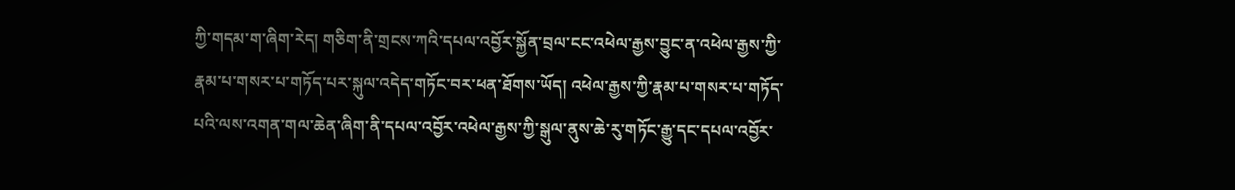ཀྱི་གདམ་ག་ཞིག་རེད། གཅིག་ནི་གྲངས་ཀའི་དཔལ་འབྱོར་སྐྱོན་བྲལ་ངང་འཕེལ་རྒྱས་བྱུང་ན་འཕེལ་རྒྱས་ཀྱི་རྣམ་པ་གསར་པ་གཏོད་པར་སྐུལ་འདེད་གཏོང་བར་ཕན་ཐོགས་ཡོད། འཕེལ་རྒྱས་ཀྱི་རྣམ་པ་གསར་པ་གཏོད་པའི་ལས་འགན་གལ་ཆེན་ཞིག་ནི་དཔལ་འབྱོར་འཕེལ་རྒྱས་ཀྱི་སྒུལ་ནུས་ཆེ་རུ་གཏོང་རྒྱུ་དང་དཔལ་འབྱོར་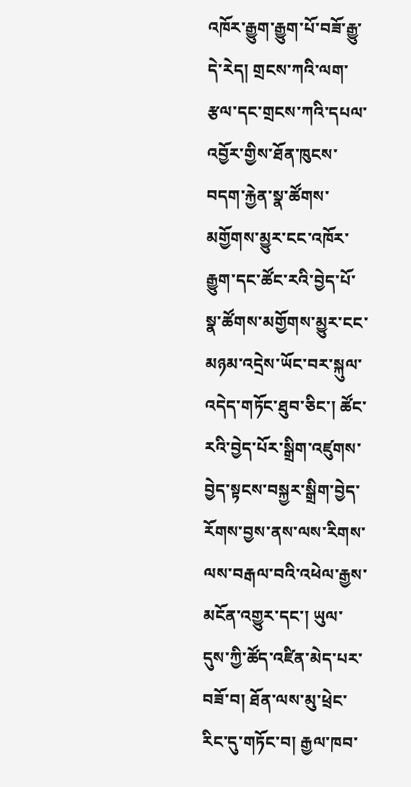འཁོར་རྒྱུག་རྒྱུག་པོ་བཟོ་རྒྱུ་དེ་རེད། གྲངས་ཀའི་ལག་རྩལ་དང་གྲངས་ཀའི་དཔལ་འབྱོར་གྱིས་ཐོན་ཁུངས་བདག་རྐྱེན་སྣ་ཚོགས་མགྱོགས་མྱུར་ངང་འཁོར་རྒྱུག་དང་ཚོང་རའི་བྱེད་པོ་སྣ་ཚོགས་མགྱོགས་མྱུར་ངང་མཉམ་འདྲེས་ཡོང་བར་སྐུལ་འདེད་གཏོང་ཐུབ་ཅིང་། ཚོང་རའི་བྱེད་པོར་སྒྲིག་འཛུགས་བྱེད་སྟངས་བསྐྱར་སྒྲིག་བྱེད་རོགས་བྱས་ནས་ལས་རིགས་ལས་བརྒལ་བའི་འཕེལ་རྒྱས་མངོན་འགྱུར་དང་། ཡུལ་དུས་ཀྱི་ཚོད་འཛིན་མེད་པར་བཟོ་བ། ཐོན་ལས་མུ་ཕྲེང་རིང་དུ་གཏོང་བ། རྒྱལ་ཁབ་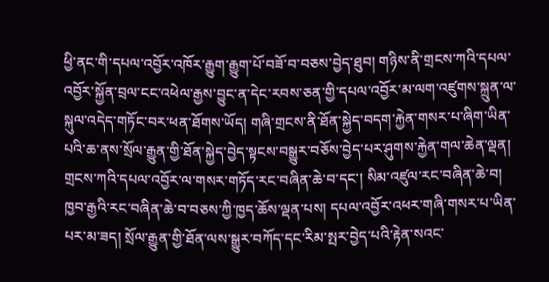ཕྱི་ནང་གི་དཔལ་འབྱོར་འཁོར་རྒྱུག་རྒྱུག་པོ་བཟོ་བ་བཅས་བྱེད་ཐུབ། གཉིས་ནི་གྲངས་ཀའི་དཔལ་འབྱོར་སྐྱོན་བྲལ་ངང་འཕེལ་རྒྱས་བྱུང་ན་དེང་རབས་ཅན་གྱི་དཔལ་འབྱོར་མ་ལག་འཛུགས་སྐྲུན་ལ་སྐུལ་འདེད་གཏོང་བར་ཕན་ཐོགས་ཡོད། གཞི་གྲངས་ནི་ཐོན་སྐྱེད་བདག་རྐྱེན་གསར་པ་ཞིག་ཡིན་པའི་ཆ་ནས་སྲོལ་རྒྱུན་གྱི་ཐོན་སྐྱེད་བྱེད་སྟངས་བསྒྱུར་བཅོས་བྱེད་པར་ཤུགས་རྐྱེན་གལ་ཆེན་ལྡན། གྲངས་ཀའི་དཔལ་འབྱོར་ལ་གསར་གཏོད་རང་བཞིན་ཆེ་བ་དང་། སིམ་འཛུལ་རང་བཞིན་ཆེ་བ། ཁྱབ་རྒྱའི་རང་བཞིན་ཆེ་བ་བཅས་ཀྱི་ཁྱད་ཆོས་ལྡན་པས། དཔལ་འབྱོར་འཕར་གཞི་གསར་པ་ཡིན་པར་མ་ཟད། སྲོལ་རྒྱུན་གྱི་ཐོན་ལས་སྒྱུར་བཀོད་དང་རིམ་སྤར་བྱེད་པའི་རྟེན་སའང་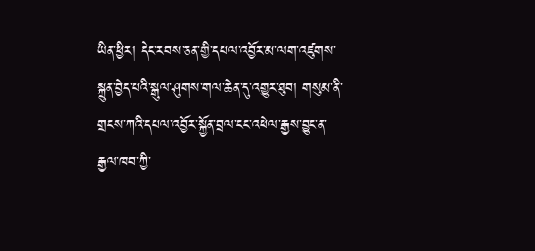ཡིན་ཕྱིར། དེང་རབས་ཅན་གྱི་དཔལ་འབྱོར་མ་ལག་འཛུགས་སྐྲུན་བྱེད་པའི་སྒུལ་ཤུགས་གལ་ཆེན་དུ་འགྱུར་ཐུབ། གསུམ་ནི་གྲངས་ཀའི་དཔལ་འབྱོར་སྐྱོན་བྲལ་ངང་འཕེལ་རྒྱས་བྱུང་ན་རྒྱལ་ཁབ་ཀྱི་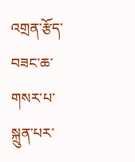འགྲན་རྩོད་བཟང་ཆ་གསར་པ་སྐྲུན་པར་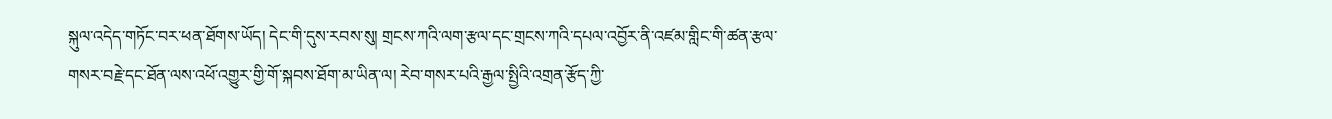སྐུལ་འདེད་གཏོང་བར་ཕན་ཐོགས་ཡོད། དེང་གི་དུས་རབས་སུ། གྲངས་ཀའི་ལག་རྩལ་དང་གྲངས་ཀའི་དཔལ་འབྱོར་ནི་འཛམ་གླིང་གི་ཚན་རྩལ་གསར་བརྗེ་དང་ཐོན་ལས་འཕོ་འགྱུར་གྱི་གོ་སྐབས་ཐོག་མ་ཡིན་ལ། རེབ་གསར་པའི་རྒྱལ་སྤྱིའི་འགྲན་རྩོད་ཀྱི་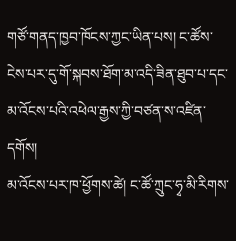གཙོ་གནད་ཁྱབ་ཁོངས་ཀྱང་ཡིན་པས། ང་ཚོས་ངེས་པར་དུ་གོ་སྐབས་ཐོག་མ་འདི་ཟིན་ཐུབ་པ་དང་མ་འོངས་པའི་འཕེལ་རྒྱས་ཀྱི་བཙན་ས་འཛིན་དགོས།
མ་འོངས་པར་ཁ་ཕྱོགས་ཚེ། ང་ཚོ་ཀྲུང་ཧྭ་མི་རིགས་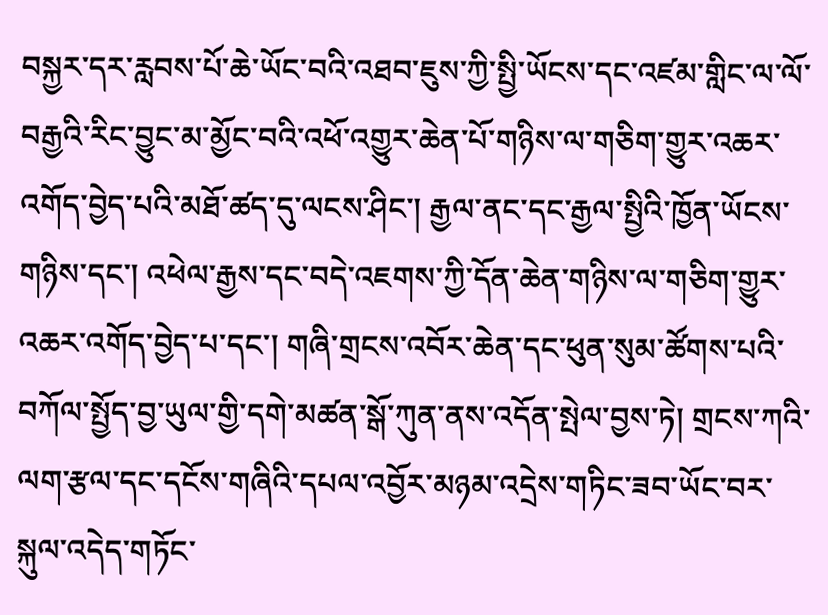བསྐྱར་དར་རླབས་པོ་ཆེ་ཡོང་བའི་འཐབ་ཇུས་ཀྱི་སྤྱི་ཡོངས་དང་འཛམ་གླིང་ལ་ལོ་བརྒྱའི་རིང་བྱུང་མ་མྱོང་བའི་འཕོ་འགྱུར་ཆེན་པོ་གཉིས་ལ་གཅིག་གྱུར་འཆར་འགོད་བྱེད་པའི་མཐོ་ཚད་དུ་ལངས་ཤིང་། རྒྱལ་ནང་དང་རྒྱལ་སྤྱིའི་ཁྱོན་ཡོངས་གཉིས་དང་། འཕེལ་རྒྱས་དང་བདེ་འཇགས་ཀྱི་དོན་ཆེན་གཉིས་ལ་གཅིག་གྱུར་འཆར་འགོད་བྱེད་པ་དང་། གཞི་གྲངས་འབོར་ཆེན་དང་ཕུན་སུམ་ཚོགས་པའི་བཀོལ་སྤྱོད་བྱ་ཡུལ་གྱི་དགེ་མཚན་སྒོ་ཀུན་ནས་འདོན་སྤེལ་བྱས་ཏེ། གྲངས་ཀའི་ལག་རྩལ་དང་དངོས་གཞིའི་དཔལ་འབྱོར་མཉམ་འདྲེས་གཏིང་ཟབ་ཡོང་བར་སྐུལ་འདེད་གཏོང་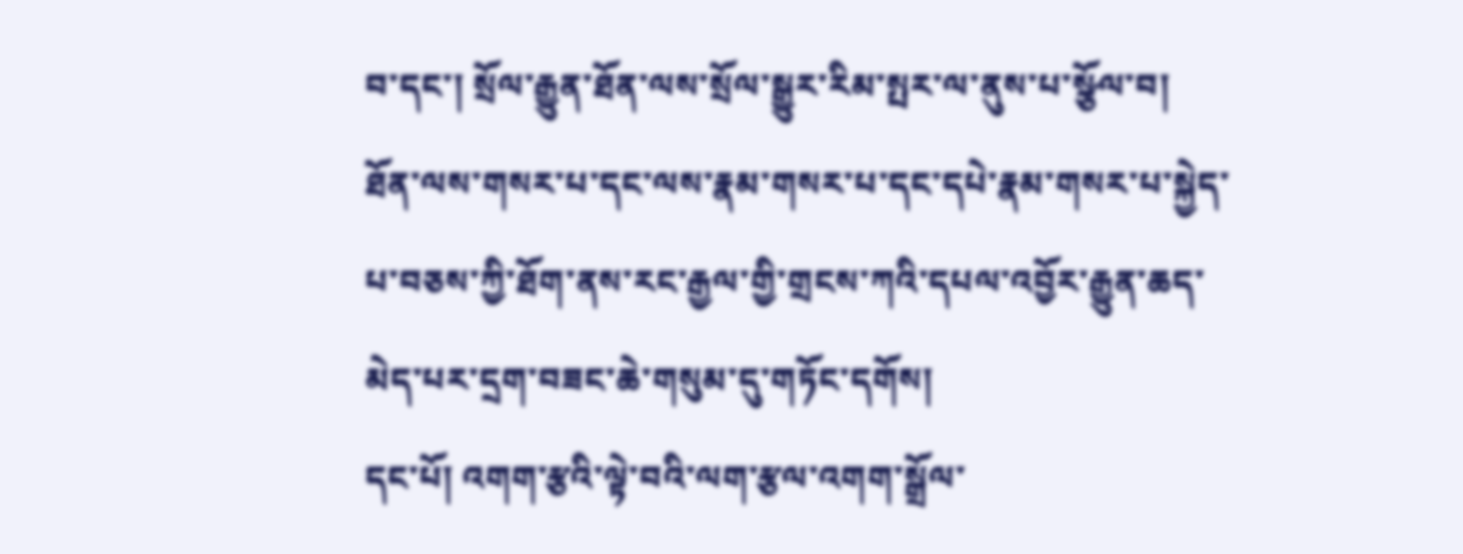བ་དང་། སྲོལ་རྒྱུན་ཐོན་ལས་སྲོལ་སྒྱུར་རིམ་སྤར་ལ་ནུས་པ་སྩོལ་བ། ཐོན་ལས་གསར་པ་དང་ལས་རྣམ་གསར་པ་དང་དཔེ་རྣམ་གསར་པ་སྐྱེད་པ་བཅས་ཀྱི་ཐོག་ནས་རང་རྒྱལ་གྱི་གྲངས་ཀའི་དཔལ་འབྱོར་རྒྱུན་ཆད་མེད་པར་དྲག་བཟང་ཆེ་གསུམ་དུ་གཏོང་དགོས།
དང་པོ། འགག་རྩའི་ལྟེ་བའི་ལག་རྩལ་འགག་སྒྲོལ་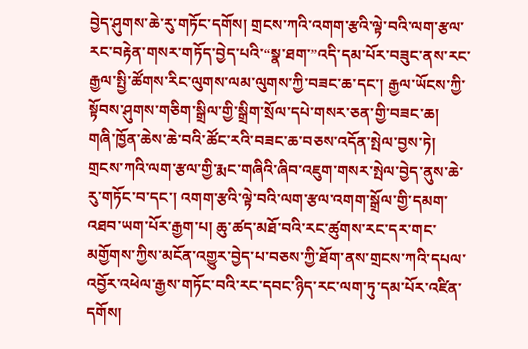བྱེད་ཤུགས་ཆེ་རུ་གཏོང་དགོས། གྲངས་ཀའི་འགག་རྩའི་ལྟེ་བའི་ལག་རྩལ་རང་བརྟེན་གསར་གཏོད་བྱེད་པའི་“སྣ་ཐག་”འདི་དམ་པོར་བཟུང་ནས་རང་རྒྱལ་སྤྱི་ཚོགས་རིང་ལུགས་ལམ་ལུགས་ཀྱི་བཟང་ཆ་དང་། རྒྱལ་ཡོངས་ཀྱི་སྟོབས་ཤུགས་གཅིག་སྒྲིལ་གྱི་སྒྲིག་སྲོལ་དཔེ་གསར་ཅན་གྱི་བཟང་ཆ། གཞི་ཁྱོན་ཆེས་ཆེ་བའི་ཚོང་རའི་བཟང་ཆ་བཅས་འདོན་སྤེལ་བྱས་ཏེ། གྲངས་ཀའི་ལག་རྩལ་གྱི་རྨང་གཞིའི་ཞིབ་འཇུག་གསར་སྤེལ་བྱེད་ནུས་ཆེ་རུ་གཏོང་བ་དང་། འགག་རྩའི་ལྟེ་བའི་ལག་རྩལ་འགག་སྒྲོལ་གྱི་དམག་འཐབ་ཡག་པོར་རྒྱག་པ། ཆུ་ཚད་མཐོ་བའི་རང་ཚུགས་རང་དར་གང་མགྱོགས་ཀྱིས་མངོན་འགྱུར་བྱེད་པ་བཅས་ཀྱི་ཐོག་ནས་གྲངས་ཀའི་དཔལ་འབྱོར་འཕེལ་རྒྱས་གཏོང་བའི་རང་དབང་ཉིད་རང་ལག་ཏུ་དམ་པོར་འཛིན་དགོས།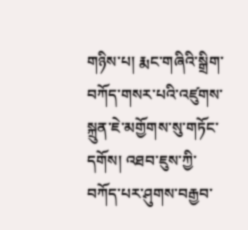གཉིས་པ། རྨང་གཞིའི་སྒྲིག་བཀོད་གསར་པའི་འཛུགས་སྐྲུན་ཇེ་མགྱོགས་སུ་གཏོང་དགོས། འཐབ་ཇུས་ཀྱི་བཀོད་པར་ཤུགས་བརྒྱབ་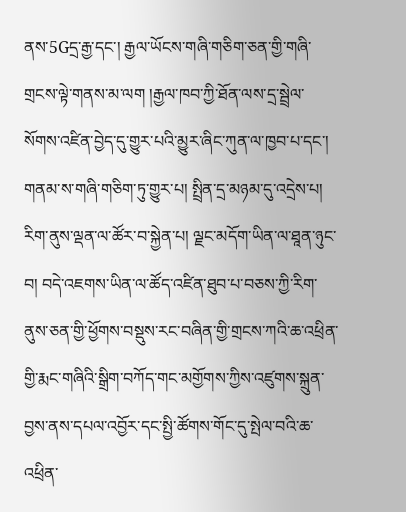ནས་5Gདྲ་རྒྱ་དང་། རྒྱལ་ཡོངས་གཞི་གཅིག་ཅན་གྱི་གཞི་གྲངས་ལྟེ་གནས་མ་ལག །རྒྱལ་ཁབ་ཀྱི་ཐོན་ལས་དྲ་སྦྲེལ་སོགས་འཛིན་བྱེད་དུ་གྱུར་པའི་མྱུར་ཞིང་ཀུན་ལ་ཁྱབ་པ་དང་། གནམ་ས་གཞི་གཅིག་ཏུ་གྱུར་པ། སྤྲིན་དྲ་མཉམ་དུ་འདྲེས་པ། རིག་ནུས་ལྡན་ལ་ཚོར་བ་སྐྱེན་པ། ལྗང་མདོག་ཡིན་ལ་ཐཱན་ཉུང་བ། བདེ་འཇགས་ཡིན་ལ་ཚོད་འཛིན་ཐུབ་པ་བཅས་ཀྱི་རིག་ནུས་ཅན་གྱི་ཕྱོགས་བསྡུས་རང་བཞིན་གྱི་གྲངས་ཀའི་ཆ་འཕྲིན་གྱི་རྨང་གཞིའི་སྒྲིག་བཀོད་གང་མགྱོགས་ཀྱིས་འཛུགས་སྐྲུན་བྱས་ནས་དཔལ་འབྱོར་དང་སྤྱི་ཚོགས་གོང་དུ་སྤེལ་བའི་ཆ་འཕྲིན་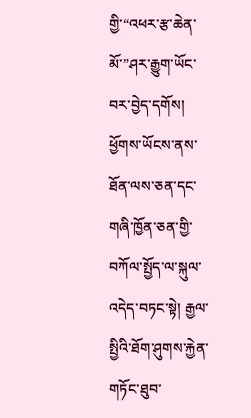གྱི་“འཕར་རྩ་ཆེན་མོ་”ཤར་རྒྱུག་ཡོང་བར་བྱེད་དགོས། ཕྱོགས་ཡོངས་ནས་ཐོན་ལས་ཅན་དང་གཞི་ཁྱོན་ཅན་གྱི་བཀོལ་སྤྱོད་ལ་སྐུལ་འདེད་བཏང་སྟེ། རྒྱལ་སྤྱིའི་ཐོག་ཤུགས་རྐྱེན་གཏོང་ཐུབ་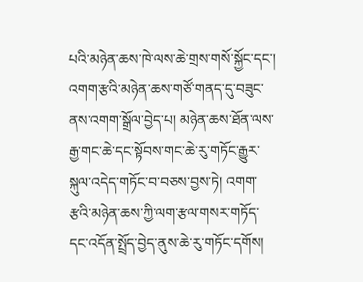པའི་མཉེན་ཆས་ཁེ་ལས་ཆེ་གྲས་གསོ་སྐྱོང་དང་། འགག་རྩའི་མཉེན་ཆས་གཙོ་གནད་དུ་བཟུང་ནས་འགག་སྒྲོལ་བྱེད་པ། མཉེན་ཆས་ཐོན་ལས་རྒྱ་གང་ཆེ་དང་སྟོབས་གང་ཆེ་རུ་གཏོང་རྒྱུར་སྐུལ་འདེད་གཏོང་བ་བཅས་བྱས་ཏེ། འགག་རྩའི་མཉེན་ཆས་ཀྱི་ལག་རྩལ་གསར་གཏོད་དང་འདོན་སྤྲོད་བྱེད་ནུས་ཆེ་རུ་གཏོང་དགོས།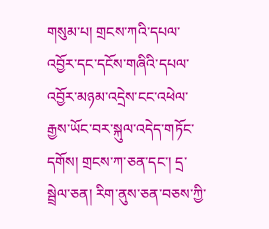གསུམ་པ། གྲངས་ཀའི་དཔལ་འབྱོར་དང་དངོས་གཞིའི་དཔལ་འབྱོར་མཉམ་འདྲེས་ངང་འཕེལ་རྒྱས་ཡོང་བར་སྐུལ་འདེད་གཏོང་དགོས། གྲངས་ཀ་ཅན་དང་། དྲ་སྦྲེལ་ཅན། རིག་ནུས་ཅན་བཅས་ཀྱི་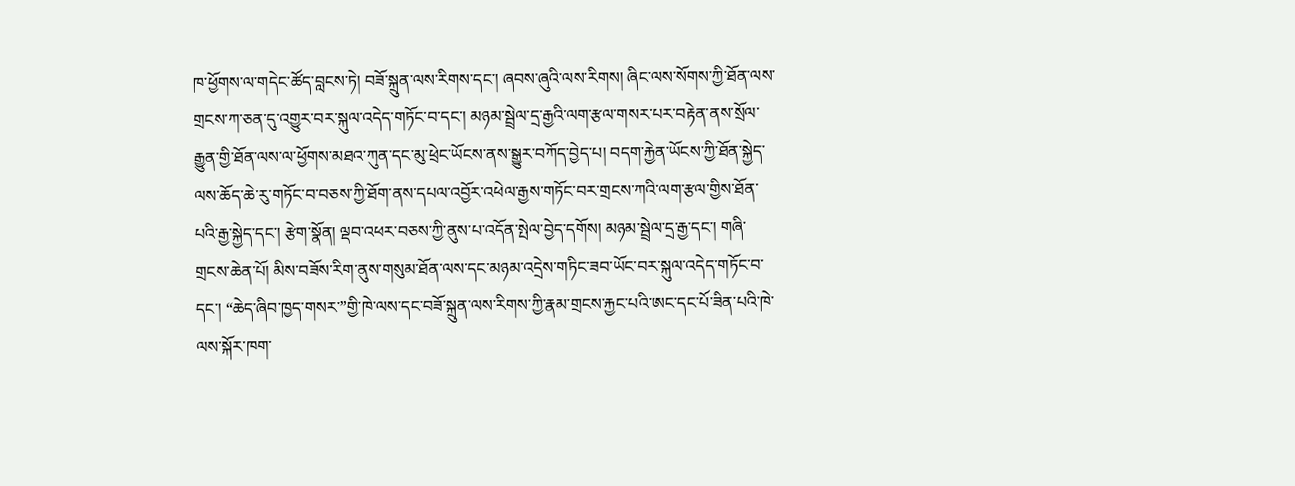ཁ་ཕྱོགས་ལ་གདེང་ཚོད་བླངས་ཏེ། བཟོ་སྐྲུན་ལས་རིགས་དང་། ཞབས་ཞུའི་ལས་རིགས། ཞིང་ལས་སོགས་ཀྱི་ཐོན་ལས་གྲངས་ཀ་ཅན་དུ་འགྱུར་བར་སྐུལ་འདེད་གཏོང་བ་དང་། མཉམ་སྦྲེལ་དྲ་རྒྱའི་ལག་རྩལ་གསར་པར་བརྟེན་ནས་སྲོལ་རྒྱུན་གྱི་ཐོན་ལས་ལ་ཕྱོགས་མཐའ་ཀུན་དང་མུ་ཕྲེང་ཡོངས་ནས་སྒྱུར་བཀོད་བྱེད་པ། བདག་རྐྱེན་ཡོངས་ཀྱི་ཐོན་སྐྱེད་ལས་ཆོད་ཆེ་རུ་གཏོང་བ་བཅས་ཀྱི་ཐོག་ནས་དཔལ་འབྱོར་འཕེལ་རྒྱས་གཏོང་བར་གྲངས་ཀའི་ལག་རྩལ་གྱིས་ཐོན་པའི་རྒྱ་སྐྱེད་དང་། རྩེག་སྣོན། ལྡབ་འཕར་བཅས་ཀྱི་ནུས་པ་འདོན་སྤེལ་བྱེད་དགོས། མཉམ་སྦྲེལ་དྲ་རྒྱ་དང་། གཞི་གྲངས་ཆེན་པོ། མིས་བཟོས་རིག་ནུས་གསུམ་ཐོན་ལས་དང་མཉམ་འདྲེས་གཏིང་ཟབ་ཡོང་བར་སྐུལ་འདེད་གཏོང་བ་དང་། “ཆེད་ཞིབ་ཁྱད་གསར་”གྱི་ཁེ་ལས་དང་བཟོ་སྐྲུན་ལས་རིགས་ཀྱི་རྣམ་གྲངས་རྐྱང་པའི་ཨང་དང་པོ་ཟིན་པའི་ཁེ་ལས་སྐོར་ཁག་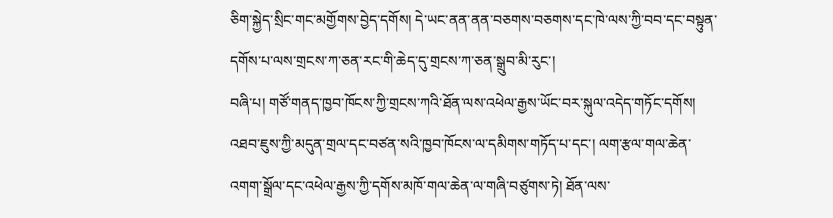ཅིག་སྐྱེད་སྲིང་གང་མགྱོགས་བྱེད་དགོས། དེ་ཡང་ནན་ནན་བཅགས་བཅགས་དང་ཁེ་ལས་ཀྱི་བབ་དང་བསྟུན་དགོས་པ་ལས་གྲངས་ཀ་ཅན་རང་གི་ཆེད་དུ་གྲངས་ཀ་ཅན་སྒྲུབ་མི་རུང་།
བཞི་པ། གཙོ་གནད་ཁྱབ་ཁོངས་ཀྱི་གྲངས་ཀའི་ཐོན་ལས་འཕེལ་རྒྱས་ཡོང་བར་སྐུལ་འདེད་གཏོང་དགོས། འཐབ་ཇུས་ཀྱི་མདུན་གྲལ་དང་བཙན་སའི་ཁྱབ་ཁོངས་ལ་དམིགས་གཏོད་པ་དང་། ལག་རྩལ་གལ་ཆེན་འགག་སྒྲོལ་དང་འཕེལ་རྒྱས་ཀྱི་དགོས་མཁོ་གལ་ཆེན་ལ་གཞི་བཙུགས་ཏེ། ཐོན་ལས་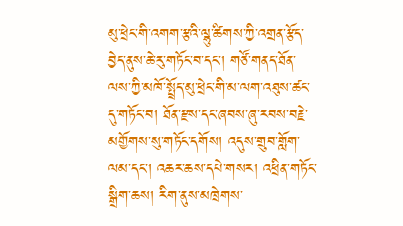མུ་ཕྲེང་གི་འགག་རྩའི་ལྷུ་ཚིགས་ཀྱི་འགྲན་རྩོད་བྱེད་ནུས་ཆེ་རུ་གཏོང་བ་དང་། གཙོ་གནད་ཐོན་ལས་ཀྱི་མཁོ་སྤྲོད་མུ་ཕྲེང་གི་མ་ལག་འཐུས་ཚང་དུ་གཏོང་བ། ཐོན་རྫས་དང་ཞབས་ཞུ་རབས་བརྗེ་མགྱོགས་སུ་གཏོང་དགོས། འདུས་གྲུབ་གློག་ལམ་དང་། འཆར་ཆས་དཔེ་གསར། འཕྲིན་གཏོང་སྒྲིག་ཆས། རིག་ནུས་མཁྲེགས་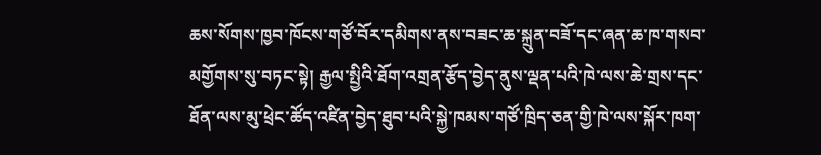ཆས་སོགས་ཁྱབ་ཁོངས་གཙོ་བོར་དམིགས་ནས་བཟང་ཆ་སྐྲུན་བཟོ་དང་ཞན་ཆ་ཁ་གསབ་མགྱོགས་སུ་བཏང་སྟེ། རྒྱལ་སྤྱིའི་ཐོག་འགྲན་རྩོད་བྱེད་ནུས་ལྡན་པའི་ཁེ་ལས་ཆེ་གྲས་དང་ཐོན་ལས་མུ་ཕྲེང་ཚོད་འཛིན་བྱེད་ཐུབ་པའི་སྐྱེ་ཁམས་གཙོ་ཁྲིད་ཅན་གྱི་ཁེ་ལས་སྐོར་ཁག་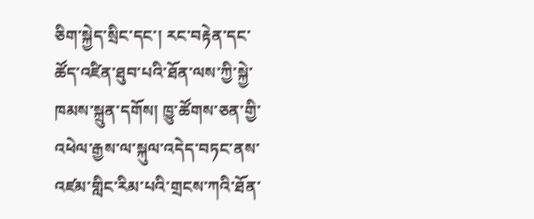ཅིག་སྐྱེད་སྲིང་དང་། རང་བརྟེན་དང་ཚོད་འཛིན་ཐུབ་པའི་ཐོན་ལས་ཀྱི་སྐྱེ་ཁམས་སྐྲུན་དགོས། ཁྱུ་ཚོགས་ཅན་གྱི་འཕེལ་རྒྱས་ལ་སྐུལ་འདེད་བཏང་ནས་འཛམ་གླིང་རིམ་པའི་གྲངས་ཀའི་ཐོན་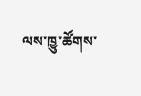ལས་ཁྱུ་ཚོགས་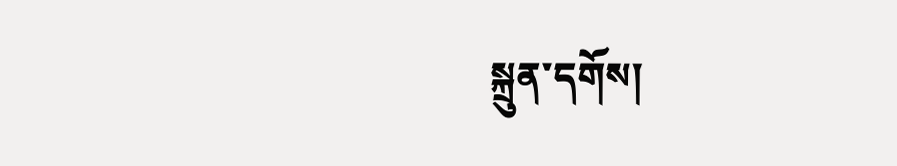སྐྲུན་དགོས།